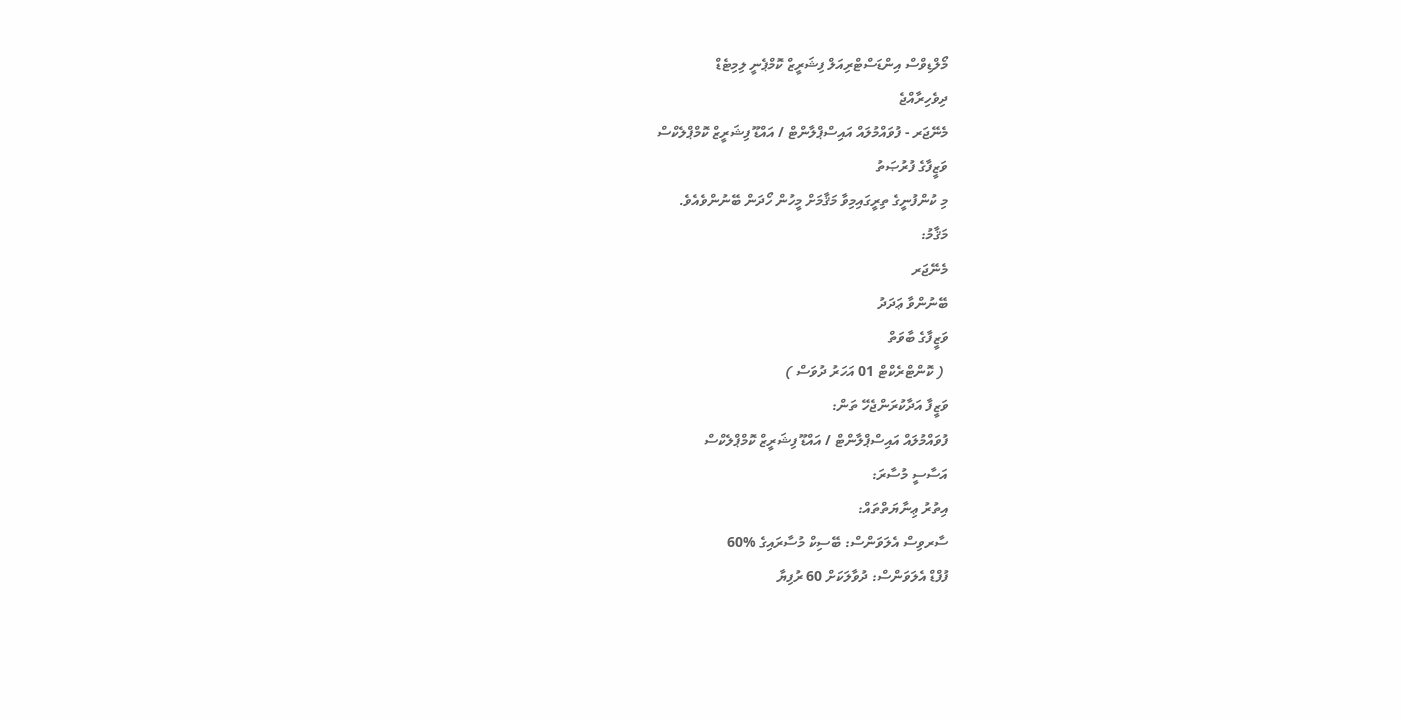މޯލްޑިވްސް އިންޑަސްޓްރިއަލް ފިޝަރީޒް ކޮމްޕެނީ ލިމިޓެޑް
ދިވެހިރާއްޖެ
މެނޭޖަރ - ފުވައްމުލައް އައިސްޕްލާންޓް / އައްޑޫ ފިޝަރީޒް ކޮމްޕްލެކްސް
ވަޒީފާގެ ފުރުޞަތު
މި ކުންފުނީގެ ތިރީގައިމިވާ މަޤާމަށް މީހުން ހޯދަން ބޭނުންވެއެވެ.
މަޤާމު:
މެނޭޖަރ
ބޭނުންވާ ޢަދަދު
ވަޒީފާގެ ބާވަތް
 ( ކޮންޓްރެކްޓް 01 އަހަރު ދުވަސް )
ވަޒީފާ އަދާކުރަންޖެހޭ ތަން:
ފުވައްމުލައް އައިސްޕްލާންޓް / އައްޑޫ ފިޝަރީޒް ކޮމްޕްލެކްސް
އަސާސީ މުސާރަ:
އިތުރު ޢިނާޔަތްތައް:
ސާރވިސް އެލަވަންސް: ބޭސިކް މުސާރައިގެ %60
ފުފްޑް އެލަވަންސް: ދުވާލަކަށް 60 ރުފިޔާ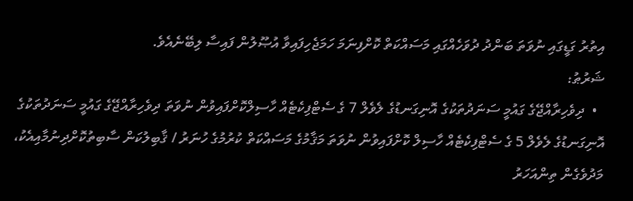އިތުރު ގަޑީގައި ނުވަތަ ބަންދު ދުވަހެއްގައި މަސައްކަތް ކޮށްފިނަމަ ހަމަޖެހިފައިވާ އުޞޫލުން ފައިސާ ލިބޭނެއެވެ.
ޝަރުޠު:
  •  ދިވެހިރާއްޖޭގެ ގައުމީ ސަނަދުތަކުގެ އޮނިގަނޑުގެ ލެވެލް 7 ގެ ސެޓްފިކެޓެއް ހާސިލްކޮށްފައިވުން ނުވަތަ ދިވެހިރާއްޖޭގެ ގައުމީ ސަނަދުތަކުގެ އޮނިގަނޑުގެ ލެވެލް 5 ގެ ސެޓްފިކެޓެއް ހާސިލް ކޮށްފައިވުން ނުވަތަ މަޤާމުގެ މަސައްކަތް ކުރުމުގެ ހުނަރު / ޤާބިލުކަން ސާބިތުކޮށްދިނުމާއިއެކު، މަދުވެގެން ތިންއަހަރު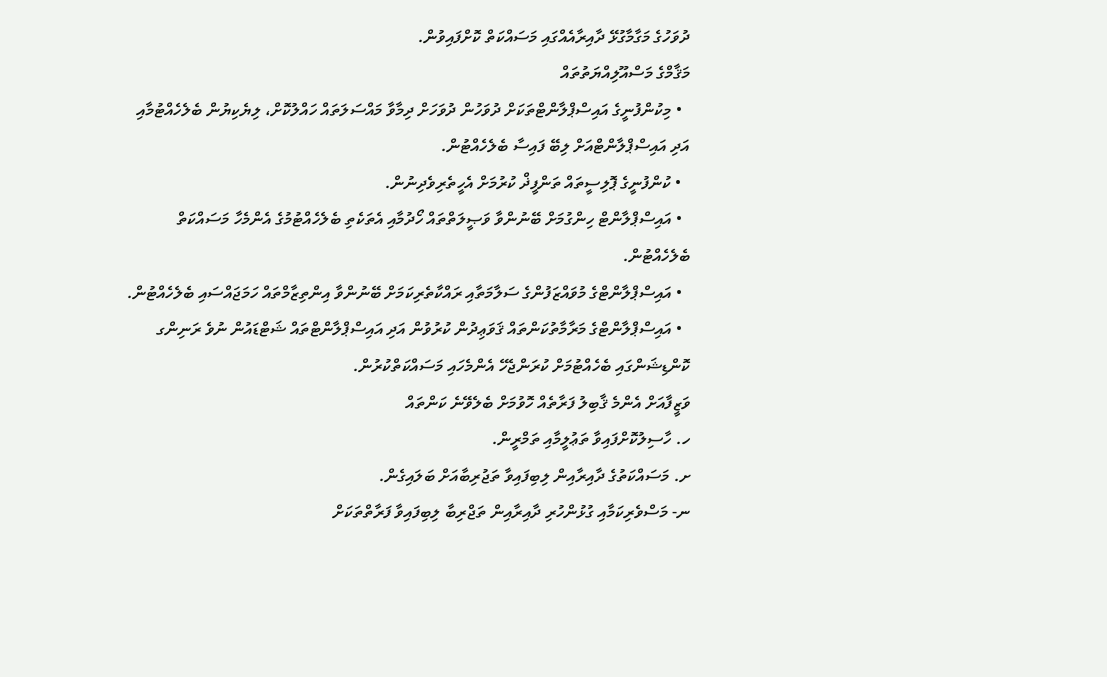ދުވަހުގެ މަގާމާގުޅޭ ދާއިރާއެއްގައި މަސައްކަތް ކޮށްފައިވުން.
މަޤާމްގެ މަސްއޫލިއްޔަތުތައް
  • މިކުންފުނީގެ އައިސްޕްލާންޓްތަކަށް ދުވަހުން ދުވަހަށް ދިމާވާ މައްސަލަތައް ހައްލުކޮށް، ލިޔެކިޔުން ބެލެހެއްޓުމާއި އަދި އައިސްޕްލާންޓްއަށް ލިބޭ ފައިސާ ބެލެހެއްޓުން.
  • ކުންފުނީގެ ޕޮލިސީތައް ތަންފީޛް ކުރުމަށް އެހީތެރިވެދިނުން.
  • އައިސްޕްލާންޓް ހިންގުމަށް ބޭނުންވާ ވަޞީލަތްތައް ހޯދުމާއި އެތަކެތި ބެލެހެއްޓުމުގެ އެންމެހާ މަސައްކަތް ބެލެހެއްޓުން.
  • އައިސްޕްލާންޓްގެ މުވައްޒަފުންގެ ސަލާމަތާއި ރައްކާތެރިކަމަށް ބޭނުންވާ އިންތިޒާމްތައް ހަމަޖައްސައި ބެލެހެއްޓުން.
  • އައިސްޕްލާންޓްގެ މަރާމާތުކަންތައް ޤަވަޢިދުން ކުރުވުން އަދި އައިސްޕްލާންޓްތައް ޝަޓްޑައުން ނުވެ ރަނިންގ ކޮންޑިޝަންގައި ބެހެއްޓުމަށް ކުރަންޖެހޭ އެންމެހައި މަސައްކަތްކުރުން.
ވަޒީފާއަށް އެންމެ ޤާބިލު ފަރާތެއް ހޮވުމަށް ބެލެވޭނެ ކަންތައް
ހ. ހާސިލުކޮށްފައިވާ ތަޢުލީމާއި ތަމްރީން.
ށ. މަސައްކަތުގެ ދާއިރާއިން ލިބިފައިވާ ތަޖުރިބާއަށް ބަލައިގެން.
ނ- މަސްވެރިކަމާއި ގުޅުންހުރި ދާއިރާއިން ތަޖްރިބާ ލިބިފައިވާ ފަރާތްތަކަށް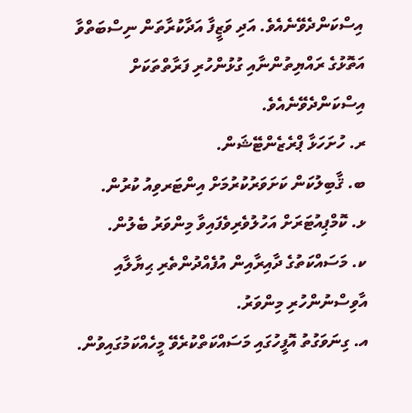އިސްކަންދެވޭނެއެވެ. އަދި ވަޒީފާ އަދާކުރާތަން ނިސްބަތްވާ އަތޮޅުގެ ރައްޔިތުންނާއި ގުޅުންހުރި ފަރާތްތަކަށް އިސްކަންދެވޭނެއެވެ.
ރ. ހުށަހަޅާ ޕްރެޒެންޓޭޝަން.
ބ. ޤާބިލުކަން ކަށަވަރުކުރުމަށް އިންޓަރވިއު ކުރުން.
ޅ. ކޮމްޕިއުޓަރަށް އަހުލުވެރިވެފައިވާ މިންވަރު ބެލުން.
ކ. މަސައްކަތުގެ ދާއިރާއިން އުފެއްދުންތެރި ޙިޔާލާއި އާވިސްނުންހުރި މިންވަރު.
އ. ގިނަވަގުތު އޮފީހުގައި މަސައްކަތްކުރެވޭ މީހެއްކަމުގައިވުން.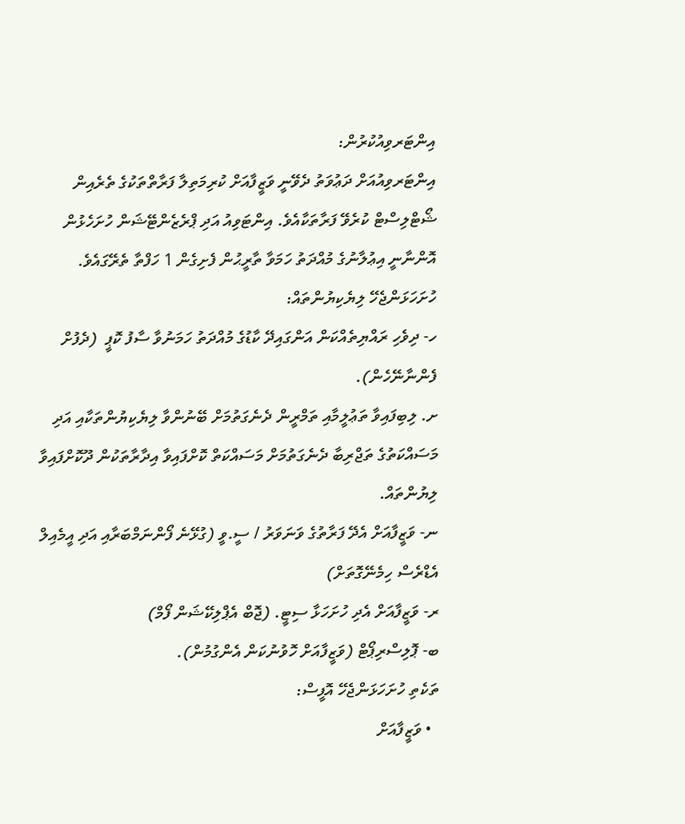އިންޓަރވިއުކުރުން:
އިންޓަރވިއުއަށް ދަޢުވަތު ދެވޭނީ ވަޒީފާއަށް ކުރިމަތިލާ ފަރާތްތަކުގެ ތެރެއިން ޝޯޓްލިސްޓް ކުރެވޭ ފަރާތަކާއެވެ. އިންޓަވިއު އަދި ޕްރެޒެންޓޭޝަން ހުށަހެޅުން އޮންނާނީ އިޢުލާނުގެ މުއްދަތު ހަމަވާ ތާރީޙުން ފެށިގެން 1 ހަފްތާ ތެރޭގައެވެ.
ހުށަހަޅަންޖެހޭ ލިޔެކިޔުންތައް:
ހ- ދިވެހި ރައްޔިތެއްކަން އަންގައިދޭ ކާޑުގެ މުއްދަތު ހަމަނުވާ ސާފު ކޮޕީ  (ދެފުށް ފެންނާނޭހެން).
ށ. ލިބިފައިވާ ތަޢުލީމާއި ތަމްރީން ދެނެގަތުމަށް ބޭނުންވާ ލިޔެކިޔުންތަކާއި އަދި މަސައްކަތުގެ ތަޖްރިބާ ދެނެގަތުމަށް މަސައްކަތް ކޮށްފައިވާ އިދާރާތަކުން ދޫކޮށްފައިވާ ލިޔުންތައް.
ނ- ވަޒީފާއަށް އެދޭ ފަރާތުގެ ވަނަވަރު / ސީ.ވީ (ގުޅޭނެ ފޯންނަމްބަރާއި އަދި އީމެއިލް އެޑްރެސް ހިމެނޭގޮތަށް)
ރ- ވަޒީފާއަށް އެދި ހުށަހަޅާ ސިޓީ. (ޖޮބް އެޕްލިކޭޝަން ފޯމް)
ބ- ޕޮލިސްރިޕޯޓް (ވަޒީފާއަށް ހޮވުނުކަން އެންގުމުން).
ތަކެތި ހުށަހަޅަންޖެހޭ އޮފީސް:
  • ވަޒީފާއަށް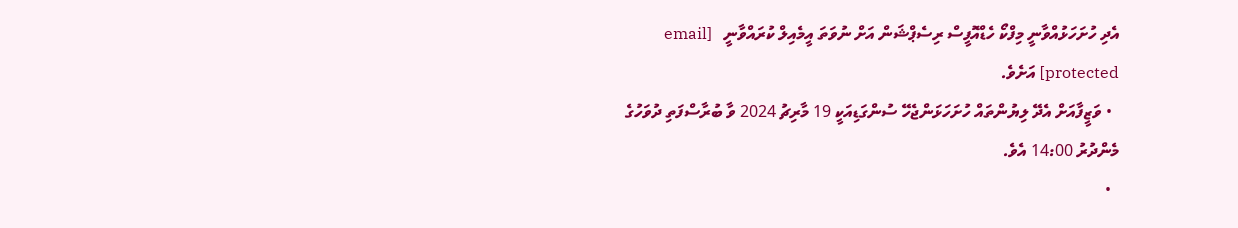އެދި ހުށަހަޅުއްވާނީ މިފްކޯ ހެޑްއޮފީސް ރިސެޕްޝަން އަށް ނުވަތަ އީމެއިލް ކުރައްވާނީ   [email protected] އަށެވެ.
  • ވަޒީފާއަށް އެދޭ ލިޔުންތައް ހުށަހަޅަންޖެހޭ ސުންގަޑިއަކީ 19 މާރިޗު 2024 ވާ ބުރާސްފަތި ދުވަހުގެ މެންދުރު 14:00 އެވެ.
  •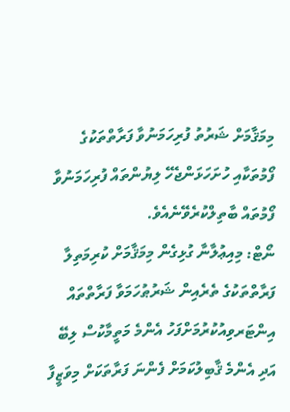މިމަޤާމަށް ޝަރުތު ފުރިހަމަނުވާ ފަރާތްތަކުގެ ފޯމުތަކާއި ހުށަހަޅަންޖެހޭ ލިޔުންތައް ފުރިހަމަނުވާ ފޯމުތައް ބާތިލްކުރެވޭނެއެވެ.
ނޯޓް: މިއިޢުލާނާ ގުޅިގެން މިމަޤާމަށް ކުރިމަތިލާ ފަރާތްތަކުގެ ތެރެއިން ޝަރުޠުހަމަވާ ފަރާތްތައް އިންޓަރވިއުކުރުމަށްފަހު އެންމެ މަތީމާކުސް ލިބޭ އަދި އެންމެ ޤާބިލުކަމަށް ފެންނަ ފަރާތަކަށް މިވަޒީފާ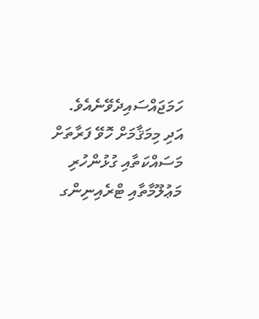ހަމަޖައްސައިދެވޭނެއެވެ. އަދި މިމަޤާމަށް ހޮވޭ ފަރާތަށް މަސައްކަތާއި ގުޅުންހުރި މަޢުލޫމާތާއި ޓްރެއިނިންގ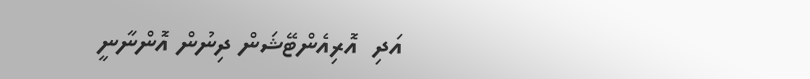އަދި  އޮރިއެންޓޭޝަން ދިނުން އޮންނާނީ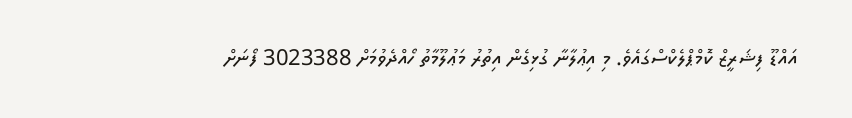އައްޑޫ ފިޝަރީޒް ކޮމްޕްލެކްސްގައެވެ. މި އިޢުލާނާ ގުޅިގެން އިތުރު މަޢުލޫމާތު ހޯއްދެވުމަށް 3023388 ފޯނަށް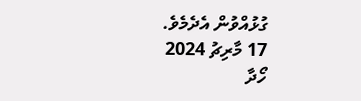ގުޅުއްވުން އެދެމެވެ.
17 މާރިޗު 2024
ހޯދާ